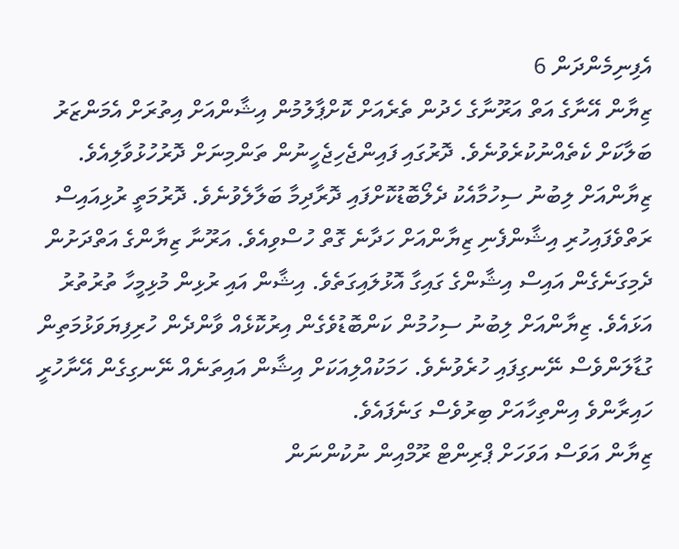އެފިނިމެންދަން 6
ޒިޔާން އޭނާގެ އަތް އަރޫނާގެ ހެދުން ތެރެއަށް ކޮށްޕާލުމުން އިޝާންއަށް އިތުރަށް އެމަންޒަރު ބަލާކަށް ކެތެއްނުކުރެވުނެވެ. ދޮރުގައި ފައިންޖެހިޖެހީނުން ތަންމިނަށް ދޮރުހުޅުވާލިއެވެ. ޒިޔާންއަށް ލިބުނު ސިހުމާއެކު ދެލޯބޮޑުކޮށްފައި ދޮރާދިމާ ބަލާލެވުނެވެ. ދޮރުމަތީ ރުޅިއައިސް ރަތްވެފައިހުރި އިޝާންފެނި ޒިޔާންއަށް ހަދާނެ ގޮތް ހުސްވިއެވެ. އަރޫނާ ޒިޔާންގެ އަތްދަށުން ދެމިގަނެގެން އައިސް އިޝާންގެ ގައިގާ އޮޅުލައިގަތެވެ. އިޝާން އައި ރުޅިން މުޅިމީހާ ތުރުތުރު އަޅައެވެ. ޒިޔާންއަށް ލިބުނު ސިހުމުން ކަންބޮޑުވެގެން އިރުކޮޅެއް ވާންދެން ހުރިފިޔަވަޅުމަތިން ގުޑާލަންވެސް ނޭނގިފައި ހުރެވުނެވެ. ހަމަކުއްލިއަކަށް އިޝާން އައިތަނެއް ނޭނގިގެން އޭނާހުރީ ހައިރާންވެ އިންތިހާއަށް ބިރުވެސް ގަނެފައެވެ.
ޒިޔާން އަވަސް އަވަހަށް ޕްރިންޓް ރޫމްއިން ނުކުންނަން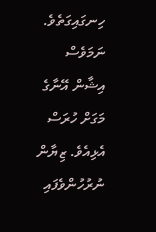ހިނގައިގަތެވެ. ނަމަވެސް އިޝާން އޭނާގެ މަގަށް ހުރަސް އެޅިއެވެ. ޒިޔާން ނުރުހުންވެފައި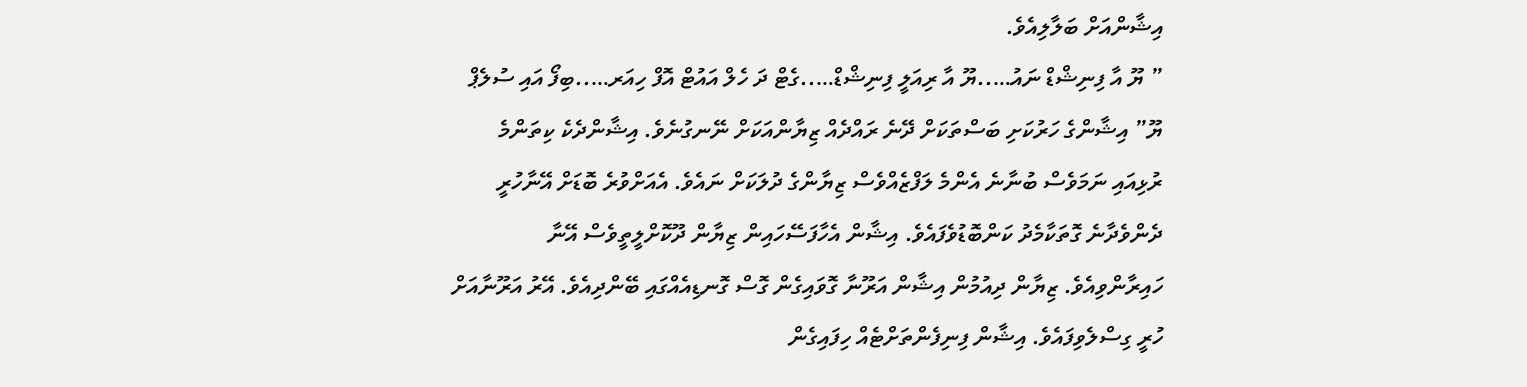އިޝާންއަށް ބަލާލިއެވެ.
” ޔޫ އާ ފިނިޝްޑް ނައު…..ޔޫ އާ ރިއަލީ ފިނިޝްޑް…..ގެޓް ދަ ހެލް އައުޓް އޮފް ހިއަރ…..ބިފޯ އައި ސުލެޕް ޔޫ” އިޝާންގެ ހަރުކަށި ބަސްތަކަށް ދޭނެ ރައްދެއް ޒިޔާންއަކަށް ނޭނގުނެވެ. އިޝާންދެކެ ކިތަންމެ ރުޅިއައި ނަމަވެސް ބުނާނެ އެންމެ ލަފްޒެއްވެސް ޒިޔާންގެ ދުލަކަށް ނައެވެ. އެއަށްވުރެ ބޮޑަށް އޭނާހުރީ ދެންވެދާނެ ގޮތަކާމެދު ކަންބޮޑުވެފައެވެ. އިޝާން އެހާފަސޭހައިން ޒިޔާން ދޫކޮށްލީތީވެސް އޭނާ ހައިރާންވިއެވެ. ޒިޔާން ދިއުމުން އިޝާން އަރޫނާ ގޮވައިގެން ގޮސް ގޮނޑިއެއްގައި ބޭންދިއެވެ. އޭރު އަރޫނާއަށް ހުރީ ގިސްލެވިފައެވެ. އިޝާން ފިނިފެންތަށްޓެއް ހިފައިގެން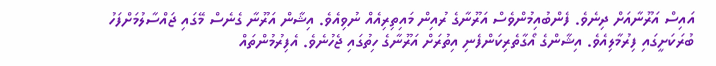އައިސް އަރޫނާއަށް ދިނެވެ. ފެންބުއިމުންވެސް އަރޫނާގެ ރުއިން މައިތިރިއެއް ނުވިއެވެ. އިޝާން އަރޫނާ ގެނެސް މޭގައި ޖައްސާލުމަށްފަހު ބުރަކަށީގައި ފިރުމާލިއެވެ. އިޝާންގެ އޯގާތެރިކަންފެނި އިތުރަށް އަރޫނާގެ ހިތުގައި ޖެހުނެވެ. އެފިރުމުންތައް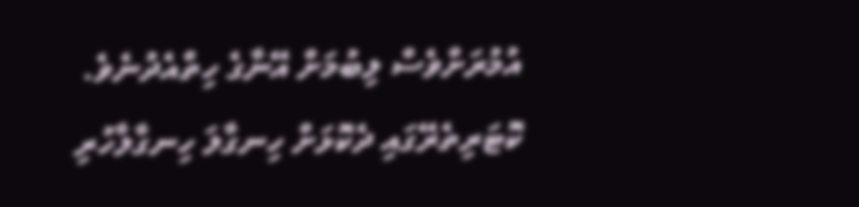އުމުރަށްވެސް ލިބުމަށް އޭނާގެ ހިތްއެދުނެވެ.
ކޮޓަރިތެރޭގައި ދެކޮޅަށް ހިނގާލަ ހިނގާލާހުރި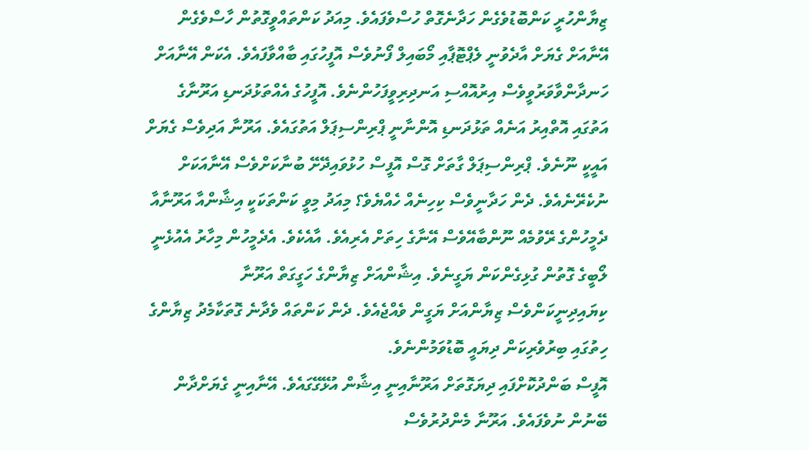ޒިޔާންހުރީ ކަންބޮޑުވެގެން ހަދާނެގޮތް ހުސްވެފައެވެ. މިއަދު ކަންތައްވީގޮތުން ހާސްވެގެން އޭނާއަށް ގެޔަށް އާދެވުނީ ލެޕްޓޮޕާއި މޯބައިލް ފޯނުވެސް އޮފީހުގައި ބާއްވާފައެވެ. އެކަން އޭނާއަށް ހަނދާންވާވަރުވީވެސް އިރުއޮއްސި އަނދިރިވީފަހުންނެވެ. އޮފީހުގެ އެއްތަޅުދަނޑި އަރޫނާގެ އަތުގައި އޮތްއިރު އަނެއް ތަޅުދަނޑި އޮންނާނީ ޕްރިންސިޕަލް އަތުގައެވެ. އަރޫނާ އަދިވެސް ގެޔަށް އައީކީ ނޫނެވެ. ޕްރިންސިޕަލް ގާތަށް ގޮސް އޮފީސް ހުޅުވައިދޭށޭ ބުނާކަށްވެސް އޭނާއަކަށް ނުކެރޭނެއެވެ. ދެން ހަދާނީވެސް ކިހިނެއް ހެއްޔެވެ؟ މިއަދު މިވީ ކަންތަކަކީ އިޝާންއާ އަރޫނާއާ ދެމީހުންގެ ރޭވުމެއް ނޫންބާއޭވެސް އޭނާގެ ހިތަށް އެރިއެވެ. އާއެކެވެ. އެދެމީހުން މިހާރު އެއުޅެނީ ލޯބީގެ ގޮތުން ގުޅިގެންކަން ޔަގީނެވެ. އިޝާންއަށް ޒިޔާންގެ ހަގީގަތް އަރޫނާ ކިޔައިދިނީކަންވެސް ޒިޔާންއަށް ޔަގީން ވެއްޖެއެވެ. ދެން ކަންތައް ވެދާނެ ގޮތަކާމެދު ޒިޔާންގެ ހިތުގައި ބިރުވެރިކަން ދިޔައީ ބޮޑުވަމުންނެވެ.
އޮފީސް ބަންދުކޮށްފައި ދިޔަގޮތަށް އަރޫނާއިނީ އިޝާން އުޅޭގޭގައެވެ. އޭނާއިނީ ގެޔަށްދާން ބޭނުން ނުވެފައެވެ. އަރޫނާ މެންދުރުވެސް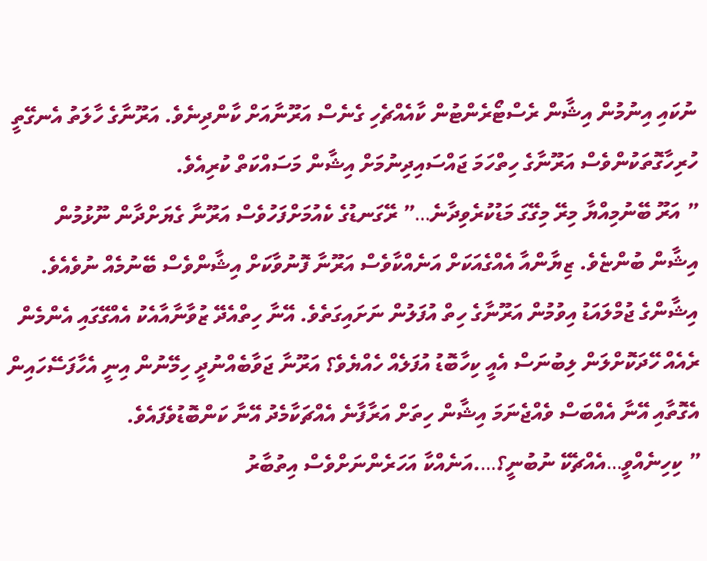ނުކައި އިނުމުން އިޝާން ރެސްޓޯރެންޓުން ކާއެއްޗެހި ގެނެސް އަރޫނާއަށް ކާންދިނެވެ. އަރޫނާގެ ހާލަތު އެނގޭތީ ހުރިހާގޮތަކުންވެސް އަރޫނާގެ ހިތްހަމަ ޖައްސައިދިނުމަށް އިޝާން މަސައްކަތް ކުރިއެވެ.
” އަރޫ ބޭނުމިއްޔާ މިރޭ މިގޭގަ މަޑުކުރެވިދާނެ…” ރޭގަނޑުގެ ކެއުމަށްފަހުވެސް އަރޫނާ ގެޔަށްދާން ނޫޅުމުން އިޝާން ބުންޏެވެ. ޒިޔާންއާ އެއްގެއަކަށް އަނެއްކާވެސް އަރޫނާ ފޮނުވާކަށް އިޝާންވެސް ބޭނުމެއް ނުވެއެވެ. އިޝާންގެ ޖުމްލައަޑު އިވުމުން އަރޫނާގެ ހިތް އުފަލުން ނަށައިގަތެވެ. އޭނާ ހިތްއެދޭ ޒުވާނާއާއެކު އެއްގޭގައި އެންމެން ރެއެއް ހޭދަކޮށްލަން ލިބުނަސް އެއީ ކިހާބޮޑު އުފަލެއް ހެއްޔެވެ؟ އަރޫނާ ޖަވާބެއްނުދީ ހިމޭނުން އިނީ އެހާފަސޭހައިން އެގޮތާއި އޭނާ އެއްބަސް ވެއްޖެނަމަ އިޝާން ހިތަށް އަރާފާނެ އެއްޗަކާމެދު އޭނާ ކަންބޮޑުވެފައެވެ.
” ކިހިނެއްވީ…އެއްޗެކޭ ނުބުނީ؟….އަނެއްކާ އަހަރެންނަށްވެސް އިތުބާރު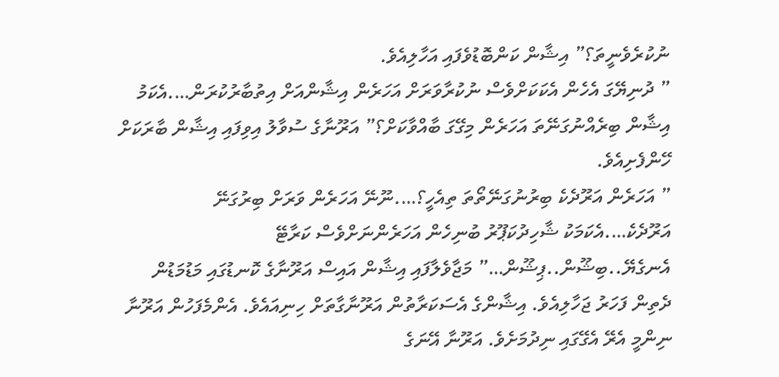ނުކުރެވެނީތަ؟” އިޝާން ކަންބޮޑުވެފައި އަހާލިއެވެ.
” ދުނިޔޭގަ އެހެން އެކަކަށްވެސް ނުކުރާވަރަށް އަހަރެން އިޝާންއަށް އިތުބާރުކުރަން….އެކަމު އިޝާން ބިރެއްނުގަނޭތަ އަހަރެން މިގޭގަ ބާއްވާކަށް؟” އަރޫނާގެ ސުވާލު އިވިފައި އިޝާން ބާރަކަށް ހޭންފެށިއެވެ.
” އަހަރެން އަރޫދެކެ ބިރުނުގަނޭތޯތަ ތިއެހީ؟….ނޫނޭ އަހަރެން ވަރަށް ބިރުގަނޭ އަރޫދެކެ….އެކަމަކު ޝާހިދުކަޕޫރު ބުނިހެން އަހަރެންނަށްވެސް ކަރާޓޭ އެނގެޔޭ..ބިޝޫން..ޕިޝޫން…” މަޖާވެލާފައި އިޝާން އައިސް އަރޫނާގެ ކޮނޑުގައި މަޑުމަޑުން ދެތިން ފަހަރު ޖަހާލިއެވެ. އިޝާންގެ އެސަކަރާތުން އަރޫނާގާތަށް ހިނިއައެވެ. އެންމެފަހުން އަރޫނާ ނިންމީ އެރޭ އެގޭގައި ނިދުމަށެވެ. އަރޫނާ އޭނަގެ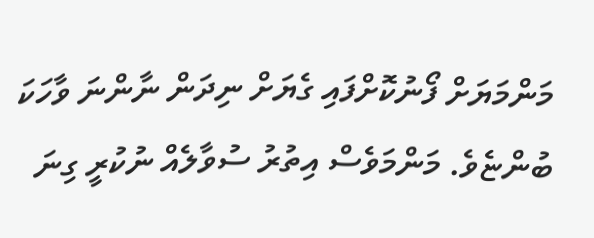މަންމަޔަށް ފޯނުކޮށްފައި ގެޔަށް ނިދަން ނާންނަ ވާހަކަ ބުންޏެވެ. މަންމަވެސް އިތުރު ސުވާލެއް ނުކުރީ ގިނަ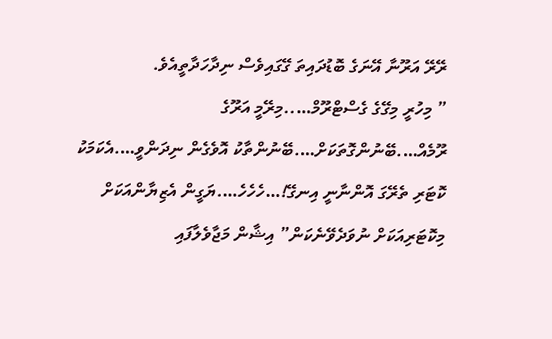ރޭރޭ އަރޫނާ އޭނަގެ ބޮޑުދައިތަ ގޭގައިވެސް ނިދާހަދާތީއެވެ.
” މިހުރީ މިގޭގެ ގެސްޓްރޫމް…..މިރޭމީ އަރޫގެ ރޫމެއް….ބޭނުންގޮތަކަށް….ބޭނުންތާކު އޮވެގެން ނިދަންވީ….އެކަމަކު ކޮޓަރި ތެރޭގަ އޮންނާނީ އިނގޭ!…ހެހެހެ….ޔަގީން އެޒިޔާންއަކަށް މިކޮޓަރިއަކަށް ނުވަދެވޭނެކަން” އިޝާން މަޖާވެލާފައި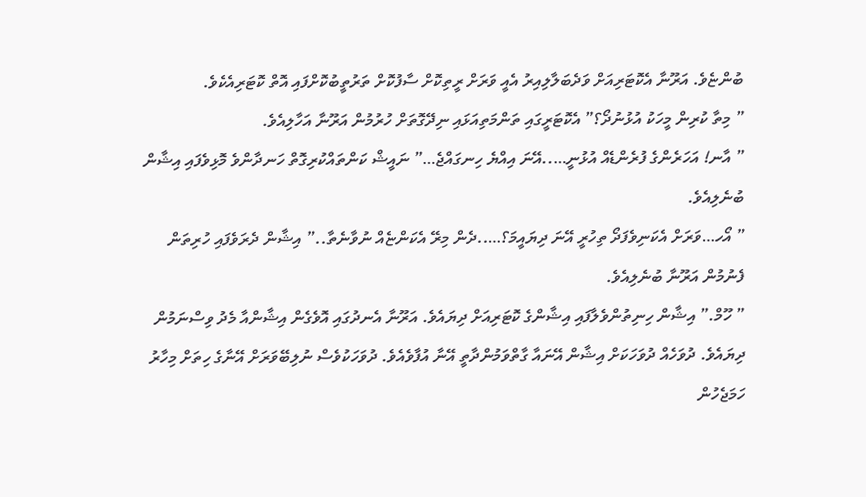ބުންޏެވެ. އަރޫނާ އެކޮޓަރިއަށް ވަދެބަލާލިއިރު އެއީ ވަރަށް ރީތިކޮށް ސާފުކޮށް ތަރުތީބުކޮށްފައި އޮތް ކޮޓަރިއެކެވެ.
” މިތާ ކުރިން މީހަކު އުޅުނުދޯ؟” އެކޮޓަރީގައި ތަންމަތިއަޅައި ނިދޭގޮތަށް ހުރުމުން އަރޫނާ އަހާލިއެވެ.
” އާނ! އަހަރެންގެ ފުރެންޑެއް އުޅުނީ…..އޭނަ އިއްޔެ ހިނގައްޖެ…” ނައީޝް ކަންތައްކުރިގޮތް ހަނދާންވެ މޮޅިވެފައި އިޝާން ބުނެލިއެވެ.
” އޯހ…ވަރަށް އެކަނިވެފަދޯ ތިހުރީ އޭނަ ދިޔައީމަ؟…..ދެން މިރޭ އެކަންޏެއް ނުވާނެތާ..” އިޝާން ދެރަވެފައި ހުރިތަން ފެނުމުން އަރޫނާ ބުނެލިއެވެ.
” ހޫމް.” އިޝާން ހިނިތުންވެލާފައި އިޝާންގެ ކޮޓަރިއަށް ދިޔައެވެ. އަރޫނާ އެނދުގައި އޮވެގެން އިޝާންއާ މެދު ވިސްނަމުން ދިޔައެވެ. ދުވަހެއް ދުވަހަކަށް އިޝާން އޭނައާ ގާތްވަމުންދާތީ އޭނާ އުފާވެއެވެ. ދުވަހަކުވެސް ނުލިބޭވަރަށް އޭނާގެ ހިތަށް މިހާރު ހަމަޖެހުން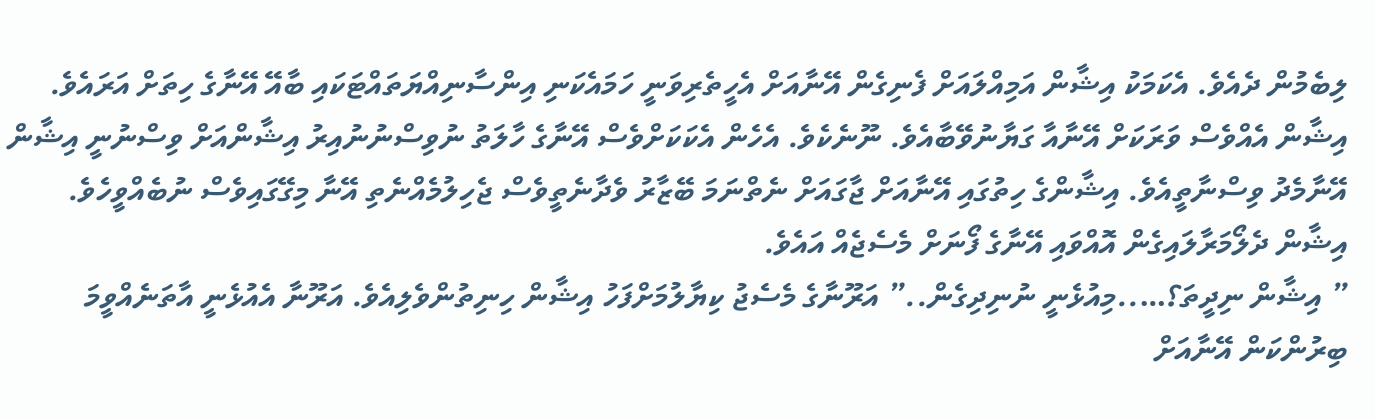ލިބެމުން ދެއެވެ. އެކަމަކު އިޝާން އަމިއްލައަށް ފެނިގެން އޭނާއަށް އެހީތެރިވަނީ ހަމައެކަނި އިންސާނިއްޔަތައްޓަކައި ބާއޭ އޭނާގެ ހިތަށް އަރައެވެ. އިޝާން އެއްވެސް ވަރަކަށް އޭނާއާ ގަޔާނުވޭބާއެވެ. ނޫނެކެވެ. އެހެން އެކަކަށްވެސް އޭނާގެ ހާލަތު ނުވިސްނުނުއިރު އިޝާންއަށް ވިސްނުނީ އިޝާން އޭނާމެދު ވިސްނާތީއެވެ. އިޝާންގެ ހިތުގައި އޭނާއަށް ޖާގައަށް ނެތްނަމަ ބޭޒާރު ވެދާނެތީވެސް ޖެހިލުމެއްނެތި އޭނާ މިގޭގައިވެސް ނުބެއްވީހެވެ. އިޝާން ދެލޯމަރާލައިގެން އޮއްވައި އޭނާގެ ފޯނަށް މެސެޖެއް އައެވެ.
” އިޝާން ނިދީތަ؟…..މިއުޅެނީ ނުނިދިގެން..” އަރޫނާގެ މެސެޖު ކިޔާލުމަށްފަހު އިޝާން ހިނިތުންވެލިއެވެ. އަރޫނާ އެއުޅެނީ އާތަނެއްވީމަ ބިރުންކަން އޭނާއަށް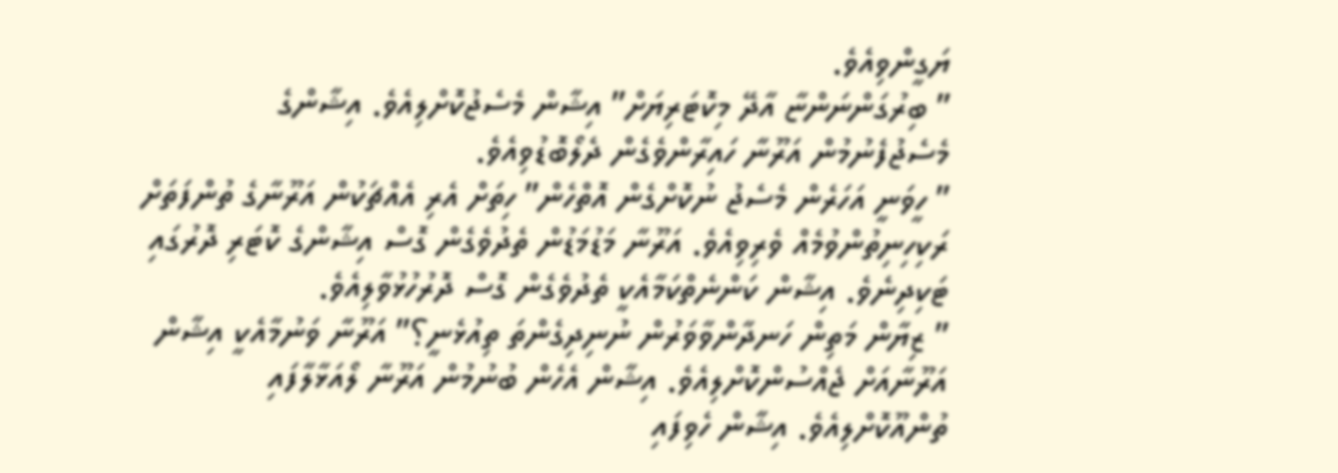ޔަގީންވިއެވެ.
” ބިރުގަންނަންޏާ އާދޭ މިކޮޓަރިޔަށް” އިޝާން މެސެޖުކޮށްލިއެވެ. އިޝާންގެ މެސެޖުފެނުމުން އަރޫނާ ހައިރާންވެގެން ދެލޯބޮޑުވިއެވެ.
” ހީވަނީ އަހަރެން މެސެޖު ނުކޮށްގެން އޮތްހެން” ހިތަށް އެރި އެއްޗަކުން އަރޫނާގެ ތުންފަތަށް ރަކިހިނިތުންވުމެއް ވެރިވިއެވެ. އަރޫނާ މަޑުމަޑުން ތެދުވެގެން ގޮސް އިޝާންގެ ކޮޓަރި ދޮރުގައި ޓަކިދިނެވެ. އިޝާން ކަންނެތްކަމާއެކީ ތެދުވެގެން ގޮސް ދޮރުހުޅުވާލިއެވެ.
” ޒިޔާން މަތިން ހަނދާންވާވަރުން ނުނިދިގެންތަ ތިއުޅެނީ؟” އަރޫނާ ވަނުމާއެކީ އިޝާން އަރޫނާއަށް ޖެއްސުންކޮށްލިއެވެ. އިޝާން އެހެން ބުނުމުން އަރޫނާ ލޯއަޅާލާފައި ތުންއޫކޮށްލިއެވެ. އިޝާން ހެވިފައި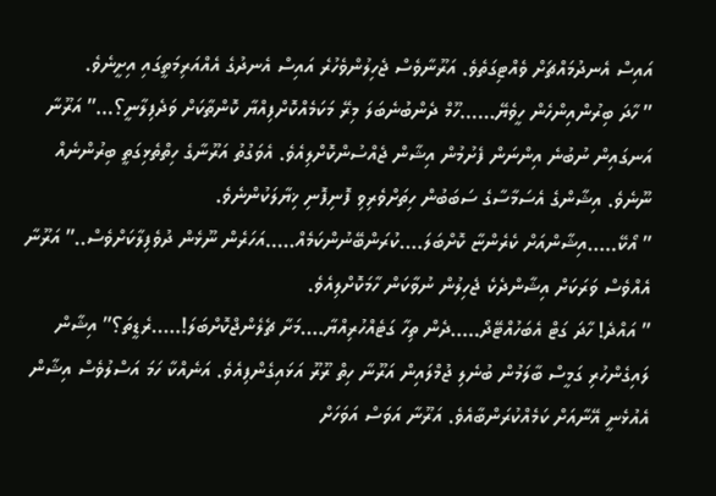އައިސް އެނދުމައްޗަށް ވެއްޓިގަތެވެ. އަރޫނާވެސް ޖެހިލުންވެހުރެ އައިސް އެނދުގެ އެއްއަރިމަތީގައި އިށީނެވެ.
” ހާދަ ބިރުންއިންހެން ހީވެޔޭ……ހޫމް ދެންބުނެބަލަ މިރޭ މަކަމެއްކޮށްފިއްޔާ ކޮންތާކަށް ވަދެފިލާނީ؟…” އަރޫނާ އަނގައިން ނުބުނެ އިންނަން ފެށުމުން އިޝާން ޖެއްސުންކޮށްލިއެވެ. އެވަގުތު އަރޫނާގެ ހިތްތެޅިގަތީ ބިރުންނެއް ނޫނެވެ. އިޝާންގެ އެސަމާސާގެ ސަބަބުން ހިތަށްވެރިވި ފޮނިފޮނި ޚިޔާލަކުންނެވެ.
” އޯކޭ…..އިޝާންއަށް ކެރެންޏާ ކޮށްބަލަ….ކުރަންބޭނުންކަމެއް…..އަހަރެން ނޫޅެން ދުވެފިލާކަށްވެސް..” އަރޫނާ އެއްވެސް ވަރަކަށް އިޝާންދެކެ ޖެހިލުން ނުވާކަން ހާމަކޮށްލިއެވެ.
” އައްދެ! ހާދަ ގަޓް އެބަހުއްޓޭދޯ…..ދެން ތިހާ ގަޓެއްހުރިއްޔާ….މަށާ ޗެލެންޖްކޮށްބަލަ!…..ރެޑީތަ؟” އިޝާން ލައިގެންހުރި ގަމީސް ބާލަމުން ބުނެލި ޖުމްލައިން އަރޫނާ ހިތް ރޫރޫ އަޅައިގެންފިއެވެ. އަނެއްކާ ހަމަ އަސްލުވެސް އިޝާން އެއުޅެނީ އޭނާއަށް ކަމެއްކުރަންބާއެވެ. އަރޫނާ އަވަސް އަވަހަށް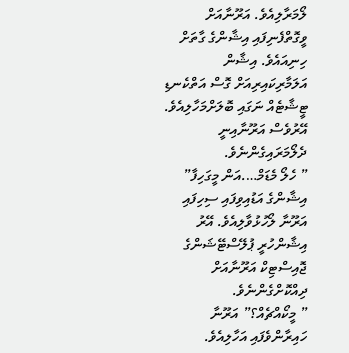ލޯމަރާލިއެވެ. އަރޫނާއަށް ވީގޮތްފެނިފައި އިޝާންގެ ގާތަށް ހިނިއައެވެ. އިޝާން އަލަމާރިކައިރިއަށް ގޮސް އަތްކެނޑި ޓީޝާޓެއް ނަގައި ބޮލަށްމަހާލިއެވެ. އޭރުވެސް އަރޫނާއިނީ ދެލޯމަރައިގެންނެވެ.
” ހެލޯ މެޑަމް….އަން މީގަހިފާ” އިޝާންގެ އަޑުއިވިފައި ސިހިފައި އަރޫނާ ލޯހުޅުވާލިއެވެ. އޭރު އިޝާންހުރީ ޕުލޭސްޓޭޝަންގެ ޖޮއިސްޓިކް އަރޫނާއަށް ދިއްކޮށްގެންނެވެ.
” މީކޯއްޗެއް؟” އަރޫނާ ހައިރާންވެފައި އަހާލިއެވެ.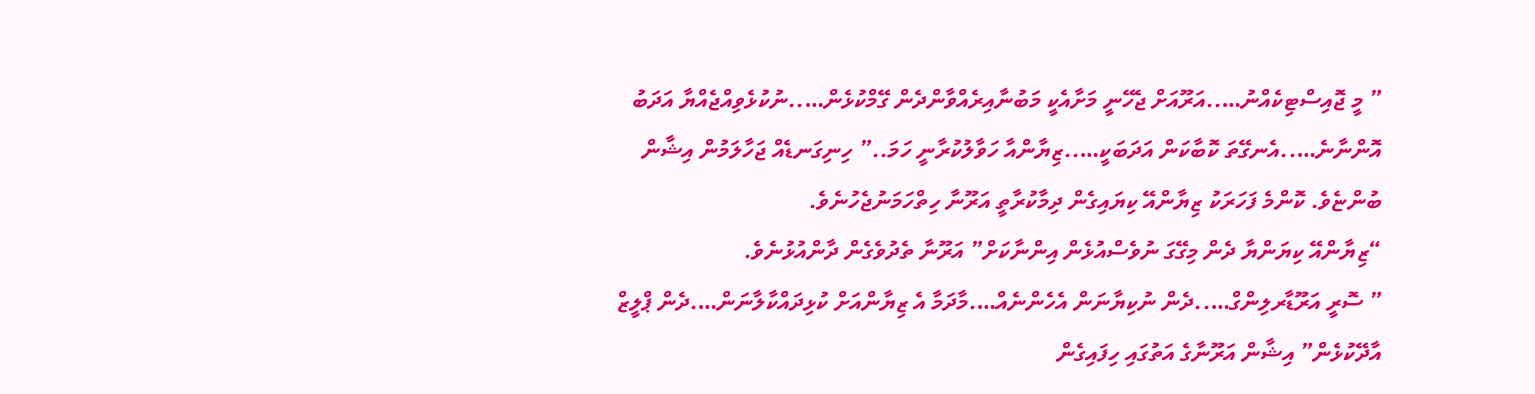” މީ ޖޮއިސްޓިކެއްނު…..އަރޫއަށް ޖެހޭނީ މަށާއެކީ މަބުނާއިރެއްވާންދެން ގޭމްކުޅެން…..ނުކުޅެވިއްޖެއްޔާ އަދަބު އޮންނާނެ…..އެނގޭތަ ކޮބާކަން އަދަބަކީ…..ޒިޔާންއާ ހަވާލުކުރާނީ ހަމަ..” ހިނިގަނޑެއް ޖަހާލަމުން އިޝާން ބުންޏެވެ. ކޮންމެ ފަހަރަކު ޒިޔާންއޭ ކިޔައިގެން ދިމާކުރާތީ އަރޫނާ ހިތްހަމަނުޖެހުނެވެ.
“ޒިޔާންއޭ ކިޔަންޔާ ދެން މިގޭގަ ނުވެސްއުޅެން އިންނާކަށް” އަރޫނާ ތެދުވެގެން ދާންއުޅުނެވެ.
” ސޮރީ އަރޫޑާރލިންގް…..ދެން ނުކިޔާނަން އެހެންނެއް….މާދަމާ އެ ޒިޔާންއަށް ކުޅިދައްކާލާނަން….ދެން ޕްލީޒް އާދޭކުޅެން” އިޝާން އަރޫނާގެ އަތުގައި ހިފައިގެން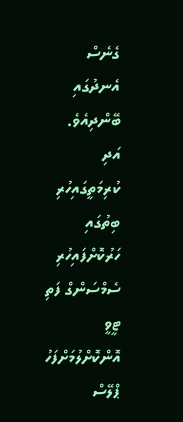ގެނެސް އެނދުގައި ބޭންދިއެވެ. އަދި ކުރިމަތީގައިހުރި ބިތުގައި ހަރުކޮށްފައިހުރި ސެމްސަންގް ފަތި ޓީވީ އޮންކޮށްލުމަށްފަހު ޕްލޭސް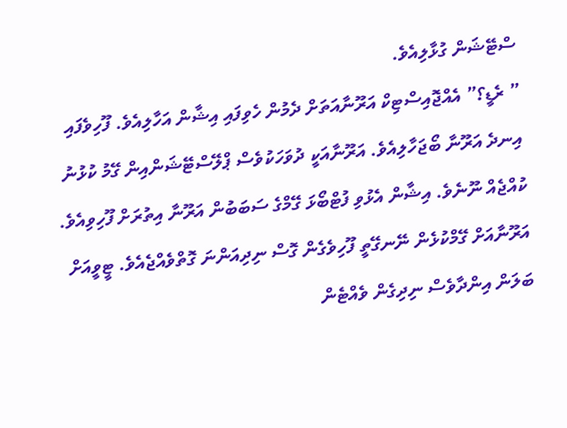ސްޓޭޝަން ގުޅާލިއެވެ.
” ރެޑީ؟” އެއްޖޮއިސްޓިކް އަރޫނާއަތަށް ދެމުން ހެވިފައި އިޝާން އަހާލިއެވެ. ފޫހިވެފައި އިނދެ އަރޫނާ ބޯޖަހާލިއެވެ. އަރޫނާއަކީ ދުވަހަކުވެސް ޕްލޭސްޓޭޝަންއިން ގޭމު ކުޅުނު ކުއްޖެއް ނޫނެވެ. އިޝާން އެޅުވި ފުޓްބޯޅަ ގޭމްގެ ސަބަބުން އަރޫނާ އިތުރަށް ފޫހިވިއެވެ. އަރޫނާއަށް ގޭމްކުޅެން ނޭނގޭތީ ފޫހިވެގެން ގޮސް ނިދިއަންނަ ގޮތްވެއްޖެއެވެ. ޓީވީއަށް ބަލަން އިންދާވެސް ނިދިގެން ވެއްޓެން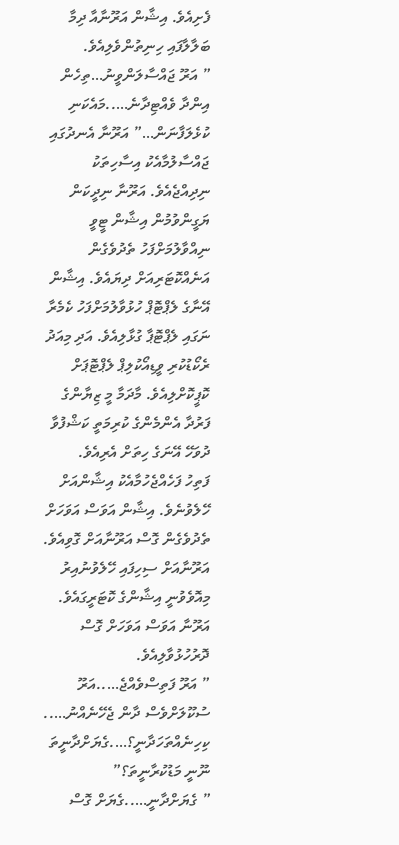ފެށިއެވެ. އިޝާން އަރޫނާއާ ދިމާ ބަލާލާފައި ހިނިތުންވެލިއެވެ.
” އަރޫ ޖައްސާލަންވީނު…ތިހެން އިންދާ ވެއްޓިދާނެ…..މައެކަނި ކުޅެލަފާނަން…” އަރޫނާ އެނދުގައި ޖައްސާލުމާއެކު އިސާހިތަކު ނިދިއްޖެއެވެ. އަރޫނާ ނިދީކަން ޔަގީންވުމުން އިޝާން ޓީވީ ނިއްވާލުމަށްފަހު ތެދުވެގެން އަނެއްކޮޓަރިއަށް ދިޔައެވެ. އިޝާން އޭނާގެ ލެޕްޓޮޕް ހުޅުވާލުމަށްފަހު ކެމެރާ ނަގައި ލެޕްޓޮޕާ ގުޅާލިއެވެ. އަދި މިއަދު ރެކޯޑުކުރި ވީޑިއޯކުލިޕް ލެޕްޓޮޕަށް ކޮޕީކޮށްލިއެވެ. މާދަމާ މީ ޒިޔާންގެ ފަރުދާ އެންމެންގެ ކުރިމަތީ ކަޝްފުވާ ދުވަހޭ އޭނަގެ ހިތަށް އެރިއެވެ.
ފަތިހު ފަހެއްޖެހުމާއެކު އިޝާންއަށް ހޭލެވުނެވެ. އިޝާން އަވަސް އަވަހަށް ތެދުވެގެން ގޮސް އަރޫނާއަށް ގޮވިއެވެ. އަރޫނާއަށް ސިހިފައި ހޭލެވުނުއިރު މިއޮވެވުނީ އިޝާންގެ ކޮޓަރީގައެވެ. އަރޫނާ އަވަސް އަވަހަށް ގޮސް ދޮރުހުޅުވާލިއެވެ.
” އަރޫ ފަތިސްވެއްޖެ…..އަރޫ ސުކޫލަށްވެސް ދާން ޖެހޭނެއްނު….. ކިހިނެއްތަހަދާނީ؟….ގެޔަށްދާނީތަ ނޫނީ މަޑުކުރާނީތަ؟”
” ގެޔަށްދާނީ…..ގެޔަށް ގޮސް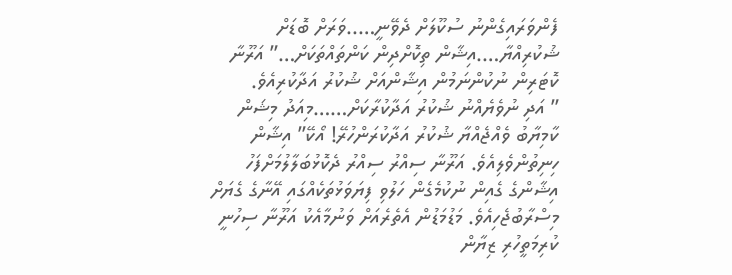ފެންވަރައިގެންނު ސުކޫލަށް ދެވޭނީ…..ވަރަށް ބޮޑަށް ޝުކުރިއްޔާ….އިޝާން ތިކޮށްދިން ކަންތައްތަކަށް…” އަރޫނާ ކޮޓަރިން ނުކުންނަމުން އިޝާންއަށް ޝުކުރު އަދާކުރިއެވެ.
” އަދި ނުވެޔެއްނު ޝުކުރު އަދާކުރާކަށް……މިއަދު މިޝަން ކާމިޔާބު ވެއްޖެއްޔާ ޝުކުރު އަދާކުރަންހުރޭ! އޯކޭ” އިޝާން ހިނިތުންވެލިއެވެ. އަރޫނާ ސިއްރު ސިއްރު ދެކޮޅުބަލާލުމަށްފަހު އިޝާންގެ ގެއިން ނުކުމެގެން ހަލުވި ފިޔަވަޅުތަކެއްގައި އޭނާގެ ގެޔަށް މިސްރާބުޖެހިއެވެ. މަޑުމަޑުން އެތެރެއަށް ވަނުމާއެކު އަރޫނާ ސިހުނީ ކުރިމަތީހުރި ޒިޔާން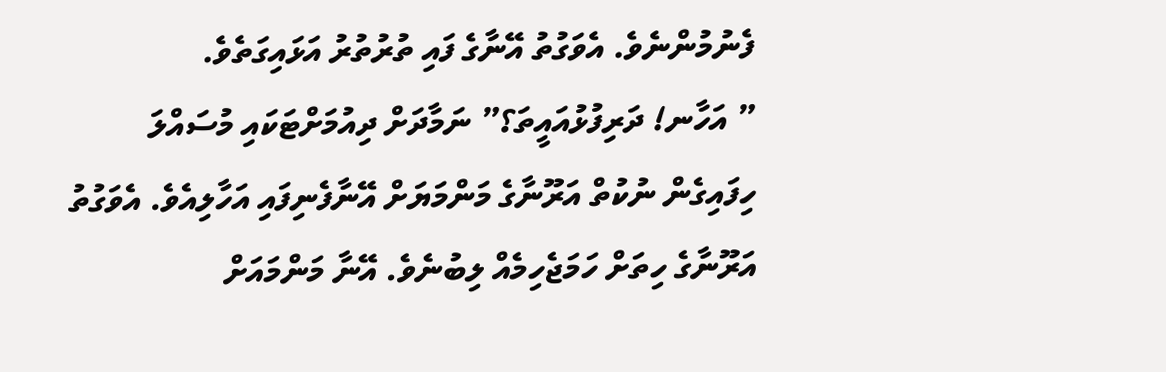ފެނުމުންނެވެ. އެވަގުތު އޭނާގެ ފައި ތުރުތުރު އަޅައިގަތެވެ.
” އަހާނ! ދަރިފުޅުއައީތަ؟” ނަމާދަށް ދިއުމަށްޓަކައި މުސައްލަ ހިފައިގެން ނުކުތް އަރޫނާގެ މަންމަޔަށް އޭނާފެނިފައި އަހާލިއެވެ. އެވަގުތު އަރޫނާގެ ހިތަށް ހަމަޖެހިމެއް ލިބުނެވެ. އޭނާ މަންމައަށް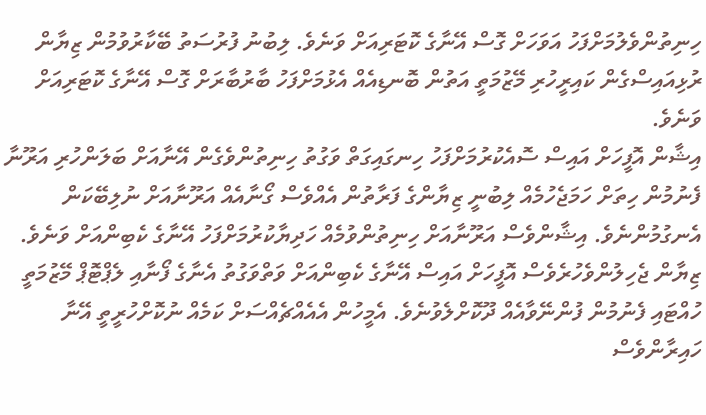ހިނިތުންވެލުމަށްފަހު އަވަހަށް ގޮސް އޭނާގެ ކޮޓަރިއަށް ވަނެވެ. ލިބުނު ފުރުސަތު ބޭކާރުވުމުން ޒިޔާން ރުޅިއައިސްގެން ކައިރީހުރި މޭޒުމަތީ އަތުން ބޮނޑިއެއް އެޅުމަށްފަހު ބާރުބާރަށް ގޮސް އޭނާގެ ކޮޓަރިއަށް ވަނެވެ.
އިޝާން އޮފީހަށް އައިސް ސޮއެކުރުމަށްފަހު ހިނގައިގަތް ވަގުތު ހިނިތުންވެގެން އޭނާއަށް ބަލަންހުރި އަރޫނާ ފެނުމުން ހިތަށް ހަމަޖެހުމެއް ލިބުނީ ޒިޔާންގެ ފަރާތުން އެއްވެސް ގޯނާއެއް އަރޫނާއަށް ނުލިބޭކަން އެނގުމުންނެވެ. އިޝާންވެސް އަރޫނާއަށް ހިނިތުންވުމެއް ހަދިޔާކުރުމަށްފަހު އޭނާގެ ކެބިންއަށް ވަނެވެ.
ޒިޔާން ޖެހިލުންވެހުރެވެސް އޮފީހަށް އައިސް އޭނާގެ ކެބިންއަށް ވަތްވަގުތު އެނާގެ ފޯނާއި ލެޕްޓޮޕް މޭޒުމަތީ ހުއްޓައި ފެނުމުން ފުންނޭވާއެއް ދޫކޮށްލެވުނެވެ. އެމީހުން އެއެއްޗެއްސަށް ކަމެއް ނުކޮށްހުރީތީ އޭނާ ހައިރާންވެސް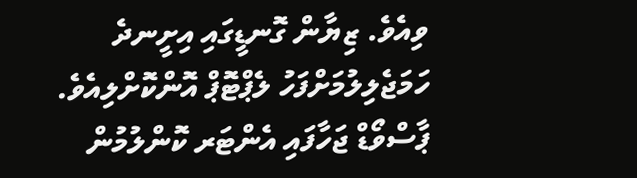ވިއެވެ. ޒިޔާން ގޮނޑީގައި އިށީނދެ ހަމަޖެލިލުމަށްފަހު ލެޕްޓޮޕް އޮންކޮށްލިއެވެ. ޕާސްވޯޑް ޖަހާފައި އެންޓަރ ކޮންލުމުން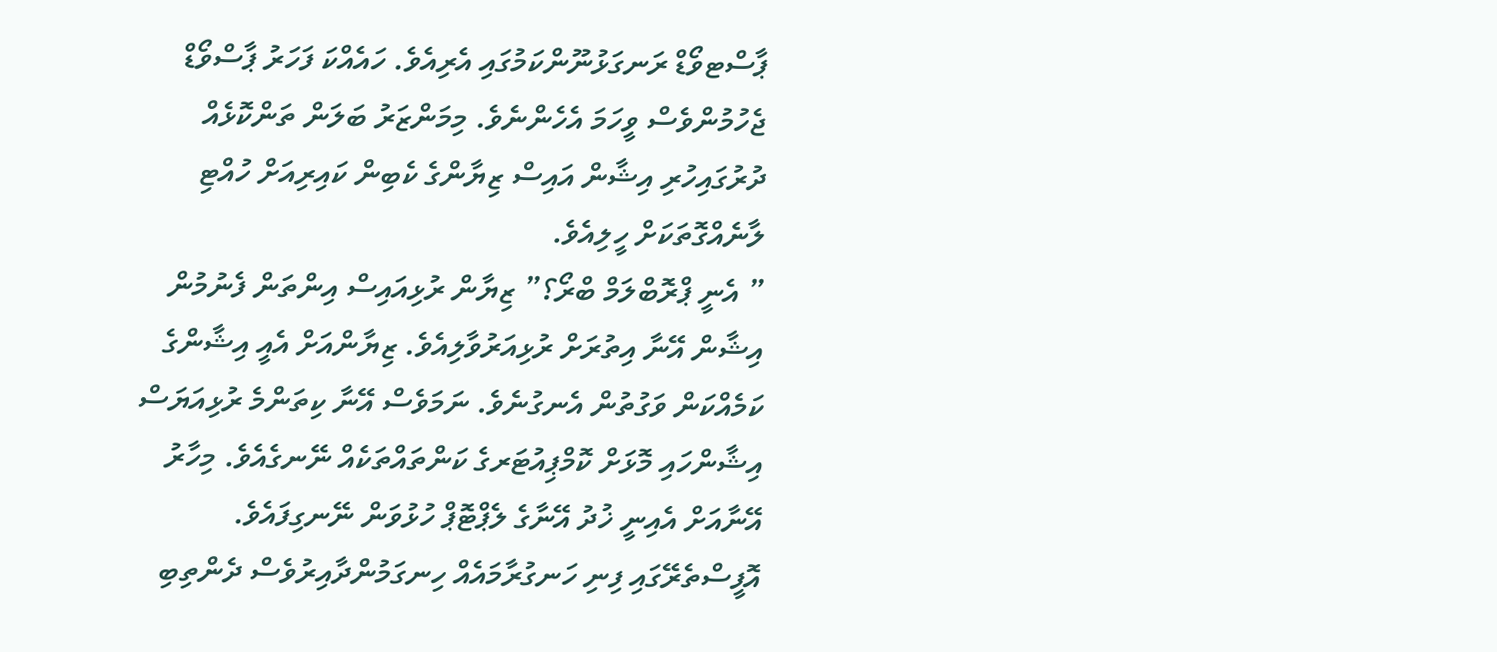ޕާސްޓވޯޑް ރަނގަޅުނޫންކަމުގައި އެރިއެވެ. ހައެއްކަ ފަހަރު ޕާސްވޯޑް ޖެހުމުންވެސް ވީހަމަ އެހެންނެވެ. މިމަންޒަރު ބަލަން ތަންކޮޅެއް ދުރުގައިހުރި އިޝާން އައިސް ޒިޔާންގެ ކެބިން ކައިރިއަށް ހުއްޓި ލާނެއްގޮތަކަށް ހީލިއެވެ.
” އެނީ ޕްރޮބްލަމް ބްރޯ؟” ޒިޔާން ރުޅިއައިސް އިންތަން ފެނުމުން އިޝާން އޭނާ އިތުރަށް ރުޅިއަރުވާލިއެވެ. ޒިޔާންއަށް އެއީ އިޝާންގެ ކަމެއްކަން ވަގުތުން އެނގުނެވެ. ނަމަވެސް އޭނާ ކިތަންމެ ރުޅިއަޔަސް އިޝާންހައި މޮޅަށް ކޮމްޕިއުޓަރގެ ކަންތައްތަކެއް ނޭނގެއެވެ. މިހާރު އޭނާއަށް އެއިނީ ޚުދު އޭނާގެ ލެޕްޓޮޕް ހުޅުވަން ނޭނގިފައެވެ.
އޮފީސްތެރޭގައި ފިނި ހަނގުރާމައެއް ހިނގަމުންދާއިރުވެސް ދެންތިބި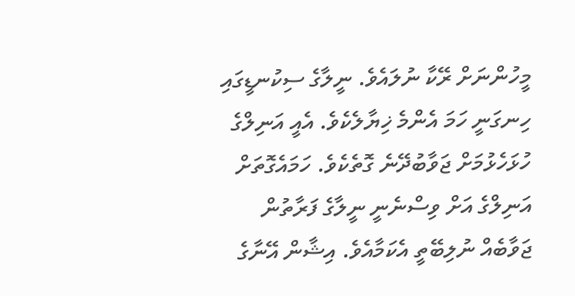މީހުންނަށް ރޭކާ ނުލައެވެ. ނީލާގެ ސިކުނޑީގައި ހިނގަނީ ހަމަ އެންމެ ޚިޔާލެކެވެ. އެއީ އަނިލްގެ ހުޅަހެޅުމަށް ޖަވާބުދޭނެ ގޮތެކެވެ. ހަމައެގޮތަށް އަނިލްގެ އަށް ވިސްނެނީ ނީލާގެ ފަރާތުން ޖަވާބެއް ނުލިބޭތީ އެކަމާއެވެ. އިޝާން އޭނާގެ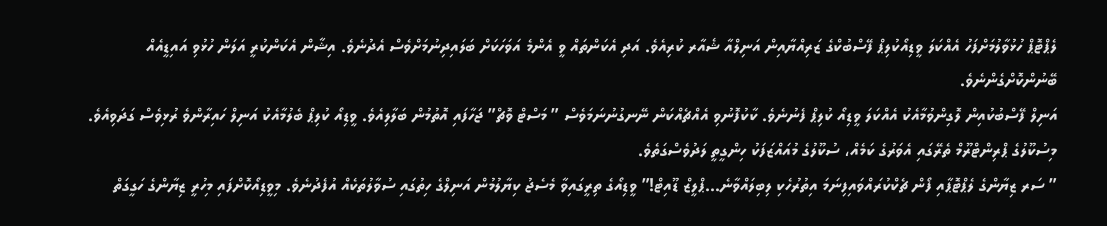ލެޕްޓޮޕް ހުޅުވާލުމަށްފަހު އެއްކަލަ ވީޑިއޯކުލިޕް ފޭސްބުކްގެ ޒަރިއްޔާއިން އަނިލްއާ ޝެއާރ ކުރިއެވެ. އަދި އެކަންތައް ވީ އެންމެ އަވަހަކަށް ބަލައިދިނުމަށްވެސް އެދުނެވެ. އިޝާން އެކަންކުރީ އަލަން ހުޅުވި އައިޑީއެއް ބޭނުންކޮށްގެންނެވެ.
އަނިލް ފޭސްބުކުއިން ލޮގިންވުމާއެކު އެއްކަލަ ވީޑިއޯ ކުލިޕް ފެނުނެވެ. ކާކުފޮނުވި އެއްޗެއްކަން ނޭނގުނުނަމަވެސް ” މަސްޓް ވޮޗް” ޖަހާފައި އޮތުމުން ބަލާލިއެވެ. ވީޑިއޯ ކުލިޕް ބެލުމާއެކު އަނިލް ހައިރާންވެ ރުޅިވެސް ގަދަވިއެވެ. މިސުކޫލުގެ ޕްރިންޓްރޫމް ތެރޭގައި އެވަރުގެ ކަމެއް، ސުކޫލުގެ މުއައްޒަފަކު ހިންގީތީ ލަދުވެސްގަތެވެ.
” ސަރ ޒިޔާންގެ ލެޕްޓޮޕާއި ފޯން ޗެކްކުރައްވައިފިނަމަ އިތުރުހެކި ލިބިލައްވާނެ…ޕްލީޒް ޑޫއިޓް!” ވީޑިއޯގެ ތިރީގައިވާ މެސެޖު ކިޔާލުމުން އަނިލްގެ ހިތުގައި ސުވާލުތަކެއް އުފެދުނެވެ. މިވީޑިއޯކޮށްފައި މިހުރީ ޒިޔާންގެ ހަގީގަތް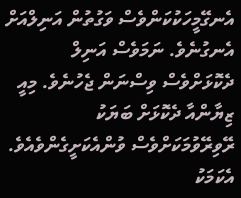އެނގޭމީހަކުކަންވެސް ވަގުތުން އަނިލްއަށް އެނގުނެވެ. ނަމަވެސް އަނިލް ދެކޮޅަށްވެސް ވިސްނަން ޖެހުނެވެ. މިއީ ޒިޔާންއާ ދެކޮޅަށް ބަޔަކު ރޭވިރޭވުމަކަށްވެސް ވުންއެކަށީގެންވެއެވެ. އެކަމަކު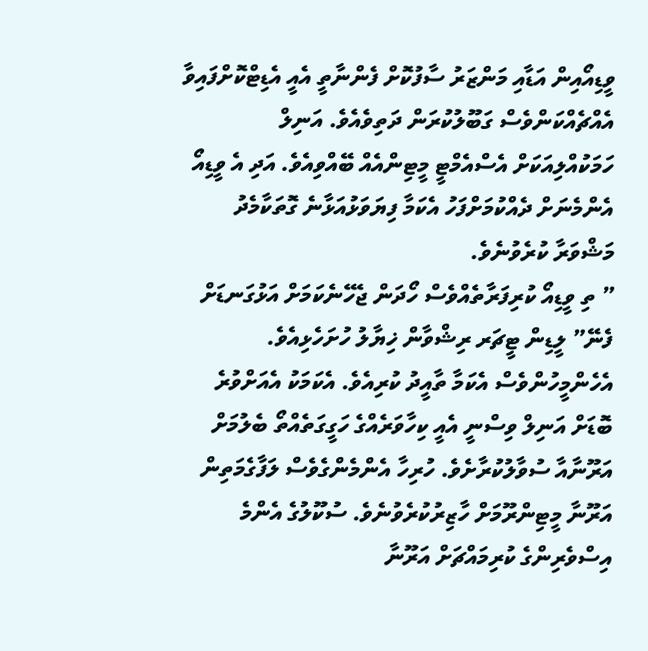ވީޑިއޯއިން އަޑާއި މަންޒަރު ސާފުކޮށް ފެންނާތީ އެއީ އެޑިޓްކޮށްފައިވާ އެއްޗެއްކަންވެސް ގަބޫލުކުރަން ދަތިވެއެވެ. އަނިލް ހަމަކުއްލިއަކަށް އެސްއެމްޓީ މީޓިންއެއް ބޭއްވިއެވެ. އަދި އެ ވީޑިއޯ އެންމެނަށް ދެއްކުމަށްފަހު އެކަމާ ފިޔަވަޅުއަޅާނެ ގޮތަކާމެދު މަޝްވަރާ ކުރެވުނެވެ.
” ތި ވީޑިއޯ ކުރިފަރާތެއްވެސް ހޯދަން ޖެހޭނެކަމަށް އަޅުގަނޑަށް ފެނޭ” ލީޑިން ޓީޗަރ ރިޝްވާން ޚިޔާލު ހުށަހެޅިއެވެ. އެހެންމީހުންވެސް އެކަމާ ތާއީދު ކުރިއެވެ. އެކަމަކު އެއަށްވުރެ ބޮޑަށް އަނިލް ވިސްނީ އެއީ ކިހާވަރެއްގެ ހަގީގަތެއްތޯ ބެލުމަށް އަރޫނާއާ ސުވާލުކުރާށެވެ. ހުރިހާ އެންމެންގެވެސް ލަފާގެމަތިން އަރޫނާ މީޓިންރޫމަށް ހާޒިރުކުރެވުނެވެ. ސުކޫލުގެ އެންމެ އިސްވެރިންގެ ކުރިމައްޗަށް އަރޫނާ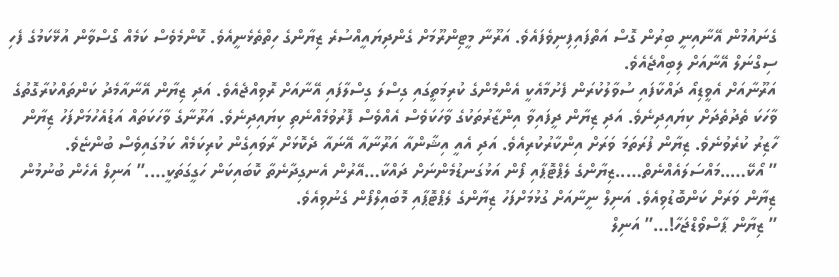ގެނައުމުން އޭނާއިނީ ބިރުން ގޮސް އަތްފައިފިނިވެފައެވެ. އަރޫނާ މީޓިންރޫމަށް ގެންދިޔައީއްސުރެ ޒިޔާންގެ ހިތްތެޅެނީއެވެ. ކޮންމެވެސް ކަމެއް ގޯސްވާން އުޅޭކަމުގެ ފެހި ސިގްނަލް އޭނާއަށް ލިބިއްޖެއެވެ.
އަރޫނާއަށް އެވީޑިއޯ ދައްކާފައި ސުވާލުކުރަން ފެށުމާއެކީ އެންމެންގެ ކުރިމަތީގައި ގިސްލަ ގިސްލާފައި އޭނާއަށް ރޮވިއްޖެއެވެ. އަދި ޒިޔާން އޭނާއާމެދު ކަންތައްކުރާގޮތުގެ ވާހަކަ ތެދުތެދަށް ކިޔައިދިނެވެ. އަދި ޒިޔާން ދީފައިވާ އިންޒާރުތަކުގެ ވާހަކަވެސް އެއްވެސް ފޮރުވުމެއްނެތި ކިޔައިދިނެވެ. އަރޫނާގެ ވާހަކަތައް އަޑުއެހުމަށްފަހު ޒިޔާން ހާޒިރު ކުރެވުނެވެ. ޒިޔާން ފުރަތަމަ ވަރަށް އިންކާރުކުރިއެވެ. އަދި އެއީ އިޝާންއާ އަރޫނާއާ އޭނައާ ދެކޮޅަށް ރާވައިގެން ކުރިކަމެއް ކަމުގައިވެސް ބުންޏެވެ.
” އޯކޭ…..މައްސަލައެއްނެތް…..ޒިޔާންގެ ލެޕްޓޮޕާއި ފޯން އަޅުގަނޑުމެންނަށް ދައްކާ…އޭރުން އެނގިދާނެތާ ކޮބައިކަން ހަގީގަތަކީ….” އަނިލް އެހެން ބުނުމުން ޒިޔާން ވަރަށް ކަންބޮޑުވިއެވެ. އަނިލް ނީނާއަށް ގުޅުމަށްފަހު ޒިޔާންގެ ލެޕްޓޮޕާއި މޮބައިލްފޯން ގެނުވިއެވެ.
” ޒިޔާން ޕާސްވޯޑްޖަހާ!…” އަނިލް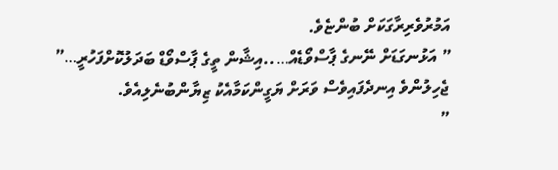އަމުރުވެރިރާގަކަށް ބުންޏެވެ.
” އަޅުނގަޑަށް ނޭނގެ ޕާސްވޯޑެއް…..އިޝާން ތީގެ ޕާސްވޯޑް ބަދަލުކޮށްފަހުރީ…” ޖެހިލުންވެ އިނދެފައިވެސް ވަރަށް ޔަގީންކަމާއެކު ޒިޔާންބުނެލިއެވެ.
”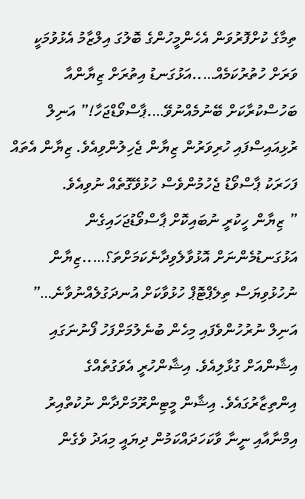ތިމާގެ ކުށްފޮރުވަން އެހެންމީހުންގެ ބޮލުގަ އިލްޒާމު އެޅުވުމަކީ ވަރަށް ހުތުރުކަމެއް…..އަޅުގަނޑު އިތުރަށް ޒިޔާންއާ ބަހުސްކުރާކަށް ބޭނުމެއްނުވޭ….ޕާސްވޯޑްޖަހާ!” އަނިލް ރުޅިއައިސްފައި ހުރިވަރުން ޒިޔާން ޖެހިލުންވިއެވެ. ޒިޔާން އެތައް ފަހަރަކު ޕާސްވޯޑު ޖެހުމުންވެސް ހުޅުވޭގޮތެއް ނުވިއެވެ.
” ޒިޔާން ހީކުރީ ނުބައިކޮށް ޕާސްވޯޑުޖަހައިގެން އަޅުގަނޑުމެންނަށް އޮޅުވާލެވިދާނެކަމަށްތަ؟…..ޒިޔާން ނުހުޅުވިޔަސް ތިލެޕްޓޮޕް ހުޅުވާކަށް އުނދަގުލެއްނުވާނެ…” އަނިލް ނުރުހުންވެފައި މިހެން ބުނެލުމަށްފަހު ފޯނުނަގައި އިޝާންއަށް ގުޅާލިއެވެ. އިޝާންހުރީ އެވަގުތެއްގެ އިންތިޒާރުގައެވެ. އިޝާން މީޓިންރޫމަށްދާން ނުކުތްއިރު އިމްނާއާއި ނީނާ ވާކަހަދައްކަމުން ދިޔައީ މިއަދު ވެގެން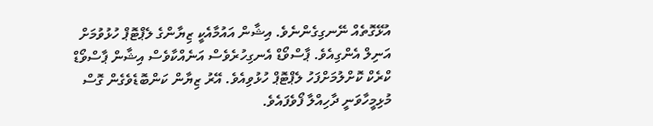އުޅޭގޮތެއް ނޭނގިގެންނެވެ. އިޝާން އައުމާއެކީ ޒިޔާންގެ ލެޕްޓޮޕް ހުޅުވުމަށް އަނިލް އެންގިއެވެ. ޕާސްވޯޑް އެނގިހުރެވެސް އަނެއްކާވެސް އިޝާން ޕާސްވޯޑް ކްރެކް ކޮށްލުމަށްފަހު ލެޕްޓޮޕް ހުޅުވިއެވެ. އޭރު ޒިޔާން ކަންބޮޑެވެގެން ގޮސް މުޅިމީހާވަނީ ދާހިއްލާ ފޯވެފައެވެ.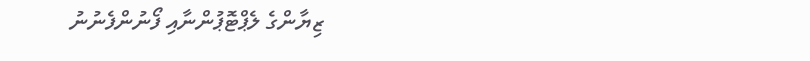ޒިޔާންގެ ލެޕްޓޮޕުންނާއި ފޯނުންފެނުނު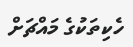ހެކިތަކުގެ މައްޗަށް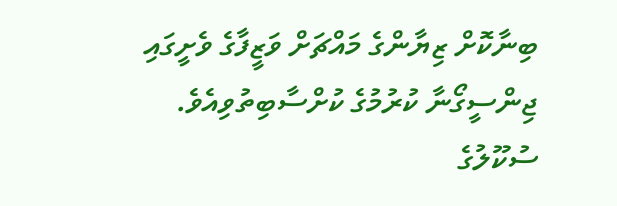ބިނާކޮށް ޒިޔާންގެ މައްޗަށް ވަޒީފާގެ ވެށީގައި ޖިންސީގޯނާ ކުރުމުގެ ކުށްސާބިތުވިއެވެ. ސުކޫލުގެ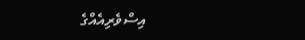އިސްވެރިއެއްގެ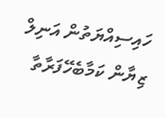ހައިސިއްޔަތުން އަނިލް ޒިޔާން ކަމާބެހޭފަރާތާ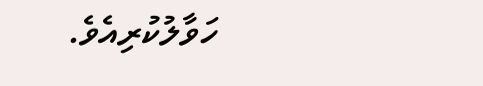ހަވާލުކުރިއެވެ.